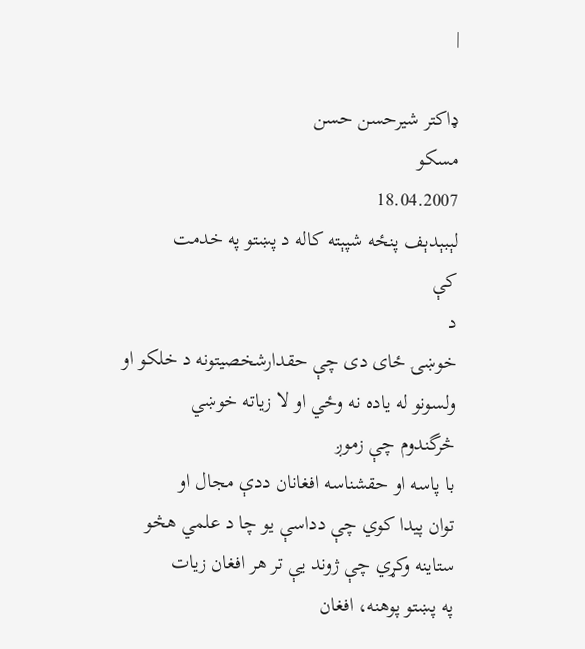|

ډاكتر شيرحسن حسن
مسكو
18.04.2007
لېبېدېف پنځه شپېته كاله د پښتو په خدمت
كې
د
خوښۍ ځاى دى چې حقدارشخصيتونه د خلكو او
ولسونو له ياده نه وځي او لا زياته خوښي
څرگندوم چې زموږ
با پاسه او حقشناسه افغانان ددې مجال او
توان پيدا كوي چې دداسې يو چا د علمي هڅو
ستاينه وكړي چې ژوند يې تر هر افغان زيات
په پښتو پوهنه، افغان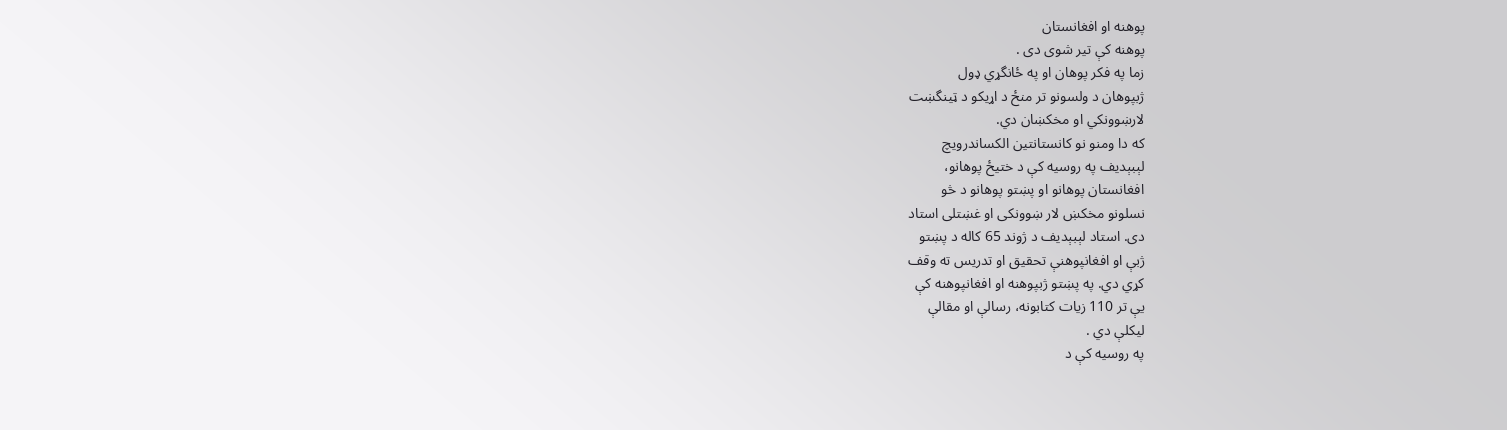پوهنه او افغانستان
پوهنه كې تير شوى دى .
زما په فكر پوهان او په ځانگړي ډول
ژبپوهان د ولسونو تر منځ د اړيكو د ټينگښت
لارښوونكي او مخكښان دي.
كه دا ومنو نو كانستانتين الكساندرويچ
لېبېديف په روسيه كې د ختيځ پوهانو،
افغانستان پوهانو او پښتو پوهانو د څو
نسلونو مخكښ لار ښوونكى او غښتلى استاد
دى. استاد لېبېديف د ژوند 65 كاله د پښتو
ژبې او افغانپوهنې تحقيق او تدريس ته وقف
كړي دي. په پښتو ژبپوهنه او افغانپوهنه كې
يې تر 110 زيات كتابونه، رسالې او مقالې
ليكلې دي .
په روسيه كې د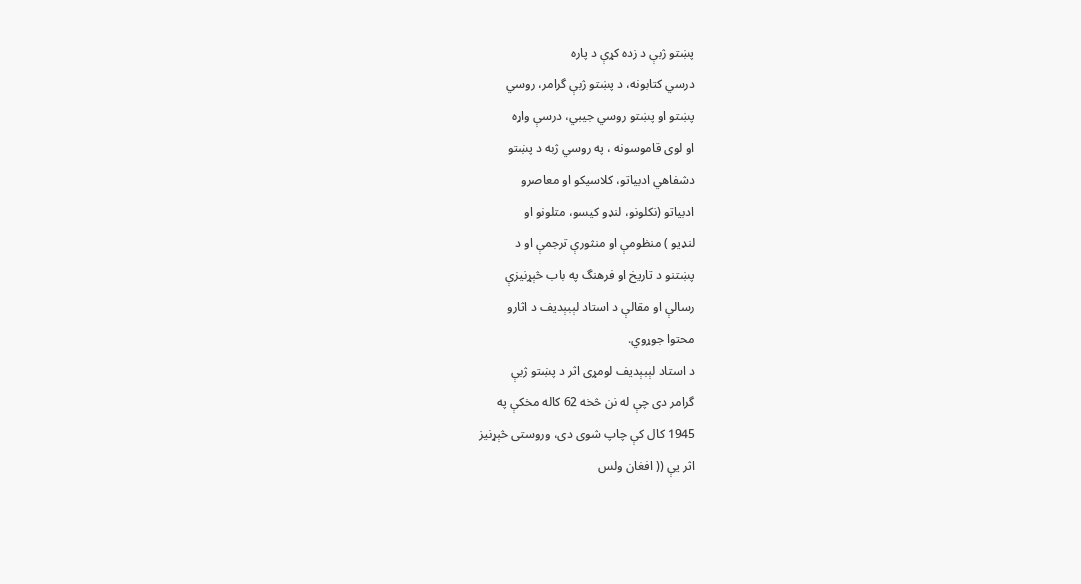پښتو ژبې د زده كړې د پاره
درسي كتابونه، د پښتو ژبې گرامر، روسي
پښتو او پښتو روسي جيبي، درسې واړه
او لوى قاموسونه ، په روسي ژبه د پښتو
دشفاهي ادبياتو، كلاسيكو او معاصرو
ادبياتو (نكلونو، لنډو كيسو، متلونو او
لنډيو ) منظومې او منثورې ترجمې او د
پښتنو د تاريخ او فرهنگ په باب څېړنيزې
رسالې او مقالې د استاد لېبېديف د اثارو
محتوا جوړوي.
د استاد لېبېديف لومړى اثر د پښتو ژبې
گرامر دى چې له نن څخه 62 كاله مخكې په
1945 كال كې چاپ شوى دى، وروستى څېړنيز
اثر يې (( افغان ولس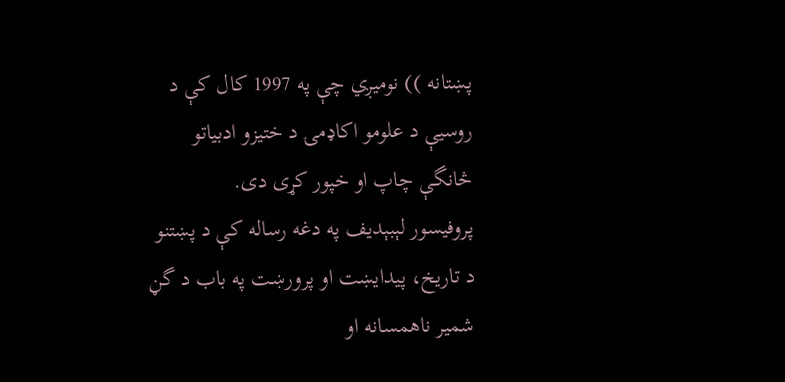پښتانه )) نوميږي چې په 1997 كال كې د
روسيې د علومو اكاډمۍ د ختيزو ادبياتو
څانگې چاپ او خپور كړى دى.
پروفيسور لېبېديف په دغه رساله كې د پښتنو
د تاريخ، پيدايښت او پرورښت په باب د گڼ
شمير ناهمسانه او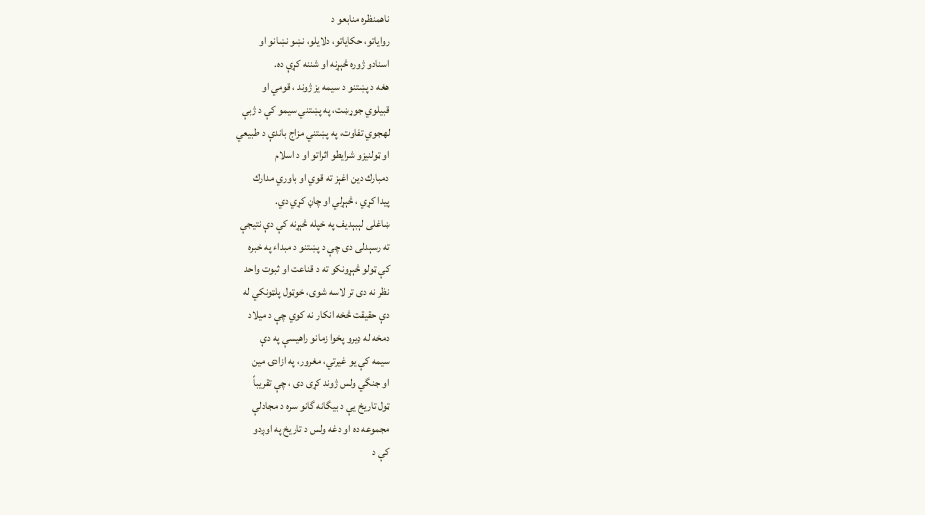ناهمنظره منابعو د
رواياتو، حكاياتو، دلايلو، نښو نښانو او
اسنادو ژوره څېړنه او شننه كړې ده.
هغه د پښتنو د سيمه يز ژوند ، قومي او
قبيلوي جوړښت، په پښتني سيمو كې د ژبې
لهجوي تفاوت، په پښتني مزاج باندې د طبيعي
او ټولنيزو شرايطو اثراتو او د اسلام
دمبارك دين اغېز ته قوي او باوري مدارك
پيدا كړي ، څېړلي او چاڼ كړي دي.
ښاغلى لېبېديف په خپله څېړنه كې دې نتيجې
ته رسېدلى دى چې د پښتنو د مبداء په خبره
كې ټولو څېړونكو ته د قناعت او ثبوت واحد
نظر نه دى تر لاسه شوى، خوټول پلټونكي له
دې حقيقت څخه انكار نه كوي چې د ميلاد
دمخه له ډيرو پخوا زمانو راهيسې په دې
سيمه كې يو غيرتي، مغرور، په ازادۍ مين
او جنگي ولس ژوند كړى دى ، چې تقريباً
ټول تاريخ يې د بيگانه گانو سره د مجادلې
مجموعه ده او دغه ولس د تاريخ په اوږدو
كې د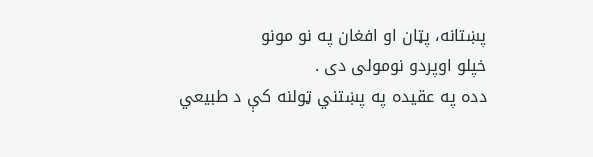پښتانه، پټان او افغان په نو مونو
خپلو اوپردو نومولى دى .
دده په عقيده په پښتني ټولنه كې د طبيعي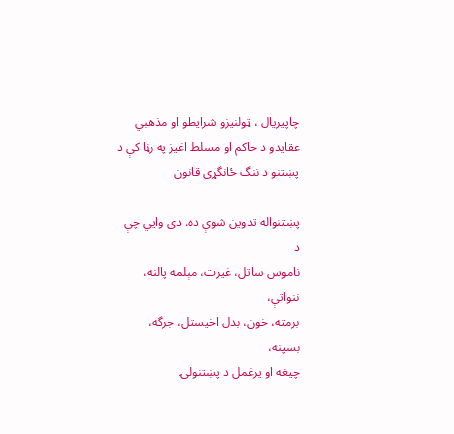چاپيريال ، ټولنيزو شرايطو او مذهبي
عقايدو د حاكم او مسلط اغيز په رڼا كې د
پښتنو د ننگ ځانگړى قانون

پښتنواله تدوين شوې ده. دى وايي چې د
ناموس ساتل، غيرت، مېلمه پالنه، ننواتې،
برمته، خون، بدل اخيستل، جرگه، بسپنه،
چيغه او يرغمل د پښتنولۍ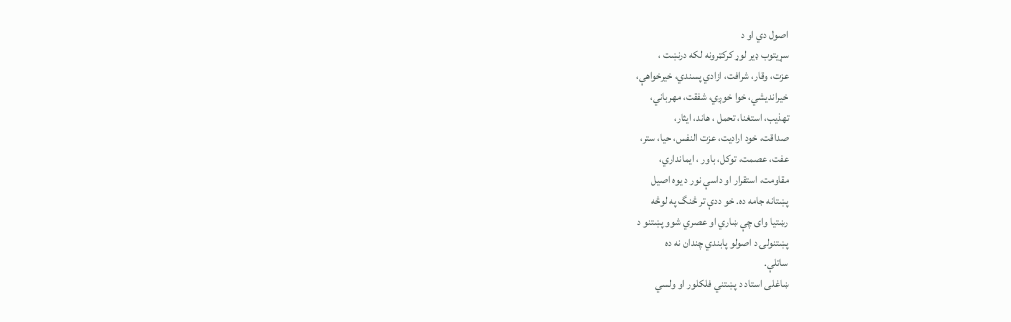اصول دي او د
سړيتوب ډير لوړ كركټرونه لكه درنښت ،
عزت، وقار، شرافت، ازادي پسندي، خيرخواهې،
خيرانديشي، خوا خوږي، شفقت، مهرباني،
تهذيب، استغنا، تحمل ، هاند، ايثار،
صداقت، خود اراديت، عزت النفس، حيا، ستر،
عفت، عصمت، توكل، باور ، ايمانداري،
مقاومت، استقرار او داسې نور د يوه اصيل
پښتانه جامه ده. خو ددې تر څنگ په لوڅه
رښتيا واى چې ښاري او عصري شوو پښتنو د
پښتنولۍ د اصولو پابندي چندان نه ده
ساتلې.
ښاغلى استاد د پښتني فلكلور او ولسي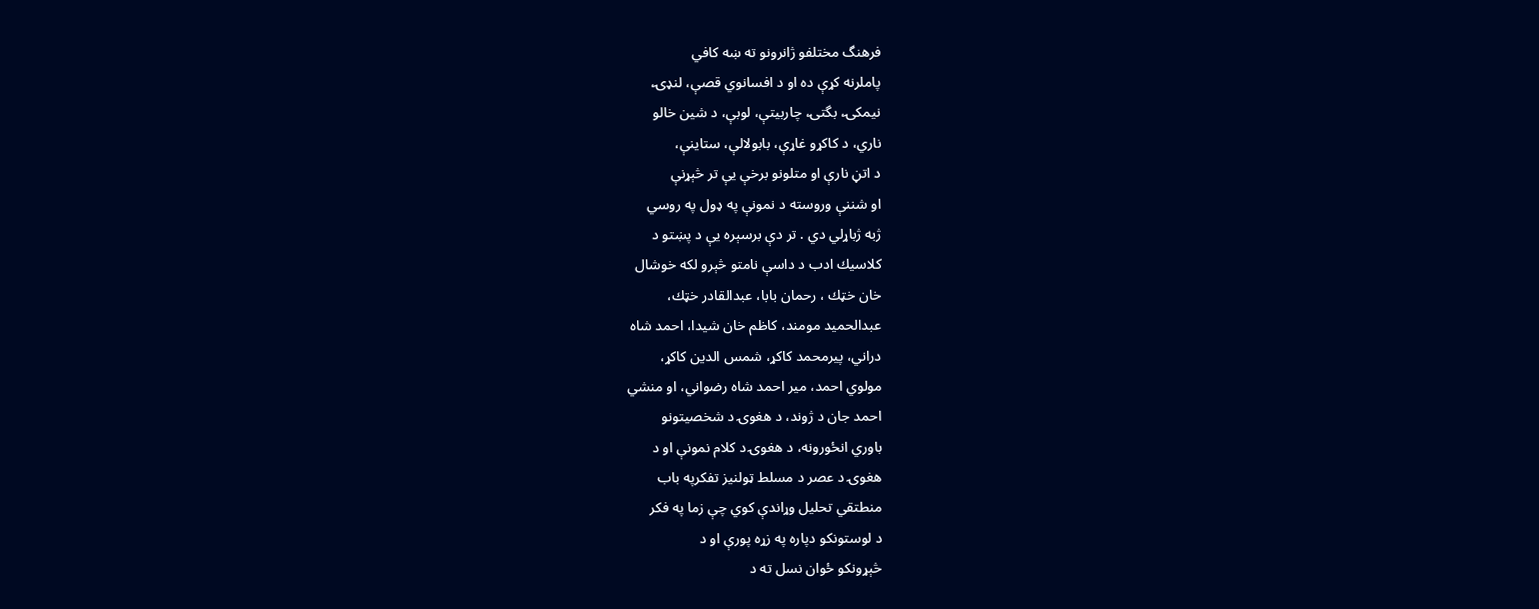فرهنگ مختلفو ژانرونو ته ښه كافي
پاملرنه كړې ده او د افسانوي قصې، لنډۍ،
نيمكۍ، بگتۍ، چاربيتې، لوبې، د شين خالو
ناري، د كاكړو غاړې، بابولالې، ستاينې،
د اتڼ نارې او متلونو برخې يې تر څېړنې
او شننې وروسته د نمونې په ډول په روسي
ژبه ژباړلي دي . تر دې برسېره يې د پښتو د
كلاسيك ادب د داسې نامتو څېرو لكه خوشال
خان خټك ، رحمان بابا، عبدالقادر خټك،
عبدالحميد مومند، كاظم خان شيدا، احمد شاه
دراني، پيرمحمد كاكړ، شمس الدين كاكړ،
مولوي احمد، مير احمد شاه رضواني، او منشي
احمد جان د ژوند، د هغوۍ د شخصيتونو
باوري انځورونه، د هغوۍ د كلام نمونې او د
هغوۍ د عصر د مسلط ټولنيز تفكرپه باب
منطتقي تحليل وړاندې كوي چې زما په فكر
د لوستونكو دپاره په زړه پورې او د
څېړونكو ځوان نسل ته د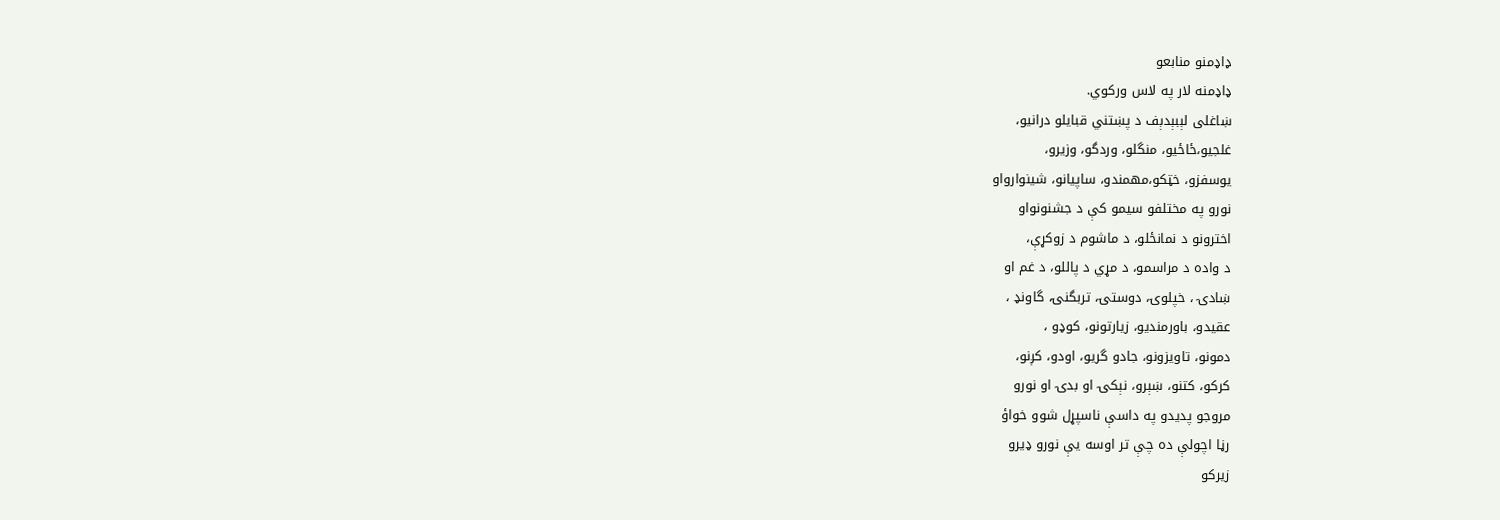ډاډمنو منابعو
ډاډمنه لار په لاس وركوي.
ښاغلى لېبېدېف د پښتني قبايلو درانيو،
غلجيو،ځاځيو، منگلو، وردگو، وزيرو،
يوسفزو، خټكو،مهمندو، ساپيانو، شينوارواو
نورو په مختلفو سيمو كې د جشنونواو
اخترونو د نمانځلو، د ماشوم د زوكړې،
د واده د مراسمو، د مړي د پاللو، د غم او
ښادۍ ، خپلوۍ، دوستۍ، تربگنۍ، گاونډ ،
عقيدو، باورمنديو، زيارتونو، كوډو ،
دمونو، تاويزونو، جادو گريو، اودو، كږنو،
كركو، كتنو، ښېرو، نېكۍ او بدۍ او نورو
مروجو پديدو په داسې ناسپړل شوو خواؤ
رڼا اچولې ده چې تر اوسه يې نورو ډيرو
زيركو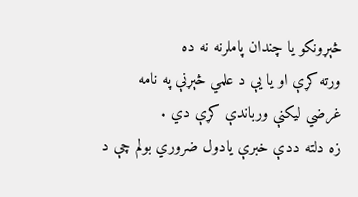څېړونكو يا چندان پاملرنه نه ده
ورته كړې او يا يې د علمي څېړنې په نامه
غرضي ليكنې ورباندې كړې دي .
زه دلته ددې خبرې يادول ضروري بولم چې د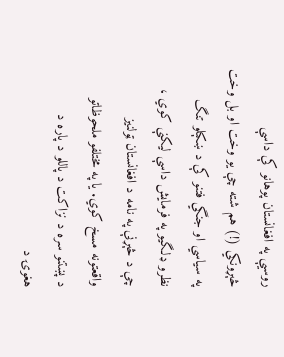روسيې په افغانستان پوهانو كې داسې
څېړونكي (!) هم شته چې يو وخت او بل وخت
په سياسي او جنگي فتنو كې د ښكېلو تنگ
نظرو ډلگيو په فرمايش داسې ليكنې كوي ،
چې د څېړنې په نامه د افغانستان ټولنيز
واقعتونه مسخ كوي. يا په مختلفو ملحوظاتو
د پښتنو سره د نزاكت د پاللو د پاره د
هغوۍ د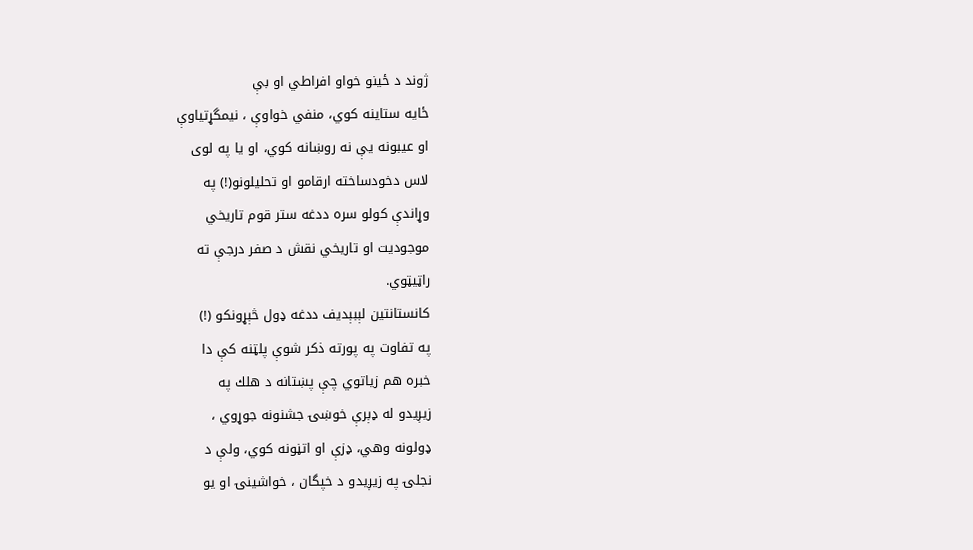ژوند د ځينو خواو افراطي او بې
ځايه ستاينه كوي، منفي خواوې ، نيمگړتياوې
او عيبونه يې نه روښانه كوي، او يا په لوى
لاس دخودساخته ارقامو او تحليلونو(!) په
وړاندې كولو سره ددغه ستر قوم تاريخي
موجوديت او تاريخي نقش د صفر درجې ته
راټيټوي.
كانستانتين لېبېديف ددغه ډول څېړونكو (!)
په تفاوت په پورته ذكر شوې پلټنه كې دا
خبره هم زياتوي چې پښتانه د هلك په
زيږيدو له ډېرې خوښۍ جشنونه جوړوي ،
ډولونه وهي، ډزې او اتڼونه كوي، ولې د
نجلۍ په زيږيدو د خپگان ، خواشينۍ او يو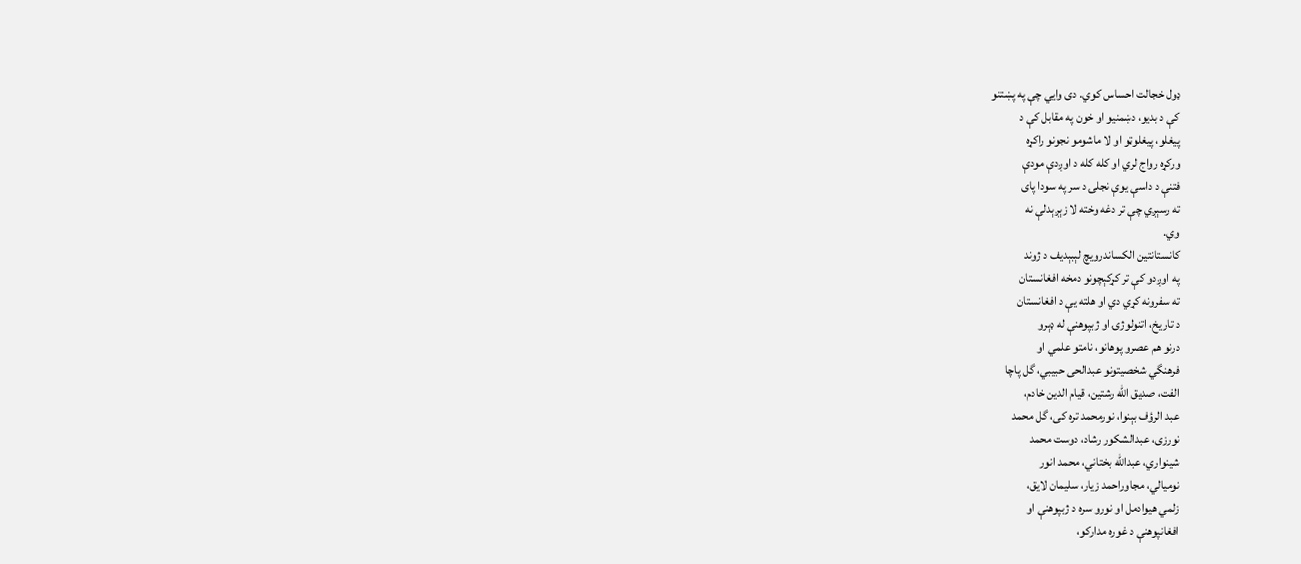ډول خجالت احساس كوي. دى وايي چې په پښتنو
كې د بديو، دښمنيو او خون په مقابل كې د
پيغلو، پيغلوټو او لا ماشومو نجونو راكړه
وركړه رواج لري او كله كله د اوږدې مودې
فتنې د داسې يوې نجلۍ د سر په سودا پاى
ته رسېږي چې تر دغه وخته لا زېږېدلې نه
وي.
كانستانتين الكساندرويچ لېبېديف د ژوند
په اوږدو كې تر كړكېچونو دمخه افغانستان
ته سفرونه كړي دي او هلته يې د افغانستان
د تاريخ، اتنولوژۍ او ژبپوهنې له ډېرو
درنو هم عصرو پوهانو، نامتو علمي او
فرهنگي شخصيتونو عبدالحى حبيبي، گل پاچا
الفت، صديق الله رشتين، قيام الدين خادم،
عبد الرؤف بېنوا، نورمحمد تره كى، گل محمد
نورزى، عبدالشكور رشاد، دوست محمد
شينواري، عبدالله بختاني، محمد انور
نوميالي، مجاوراحمد زيار، سليمان لايق،
زلمي هيوادمل او نورو سره د ژبپوهنې او
افغانپوهنې د غوره مداركو،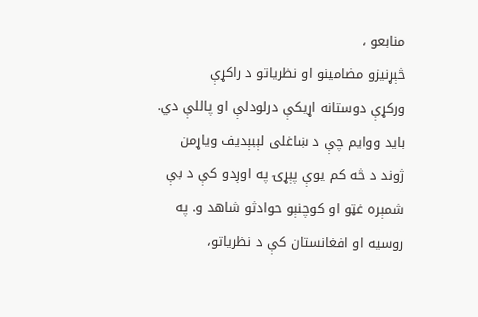منابعو ،
څېړنيزو مضامينو او نظرياتو د راكړې
وركړې دوستانه اړيكې درلودلې او پاللې دي.
بايد ووايم چې د ښاغلى لېبېديف وياړمن
ژوند د څه كم يوې پېړۍ په اوږدو كې د بې
شمېره غټو او كوچنېو حوادثو شاهد و. په
روسيه او افغانستان كې د نظرياتو،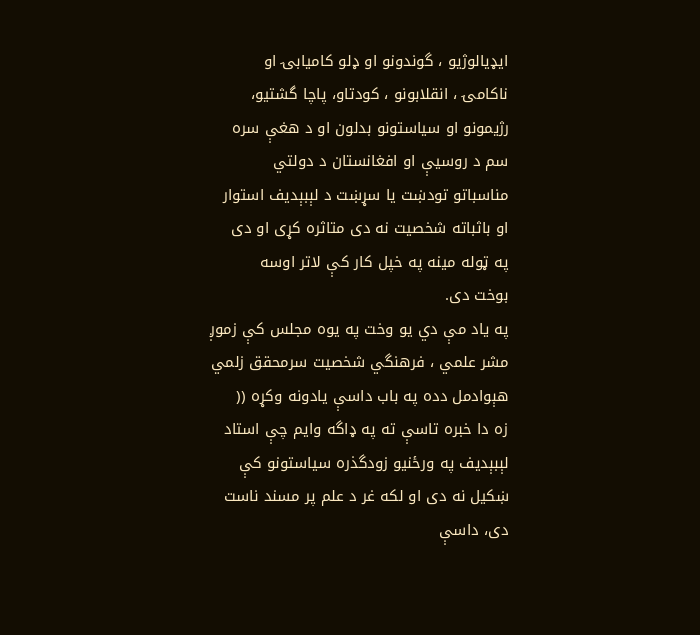ايډيالوژيو ، گوندونو او ډلو كاميابۍ او
ناكامۍ ، انقلابونو ، كودتاو، پاچا گشتيو،
رژيمونو او سياستونو بدلون او د هغې سره
سم د روسيې او افغانستان د دولتي
مناسباتو تودښت يا سړښت د لېبېديف استوار
او باثباته شخصيت نه دى متاثره كړى او دى
په ټوله مينه په خپل كار كې لاتر اوسه
بوخت دى.
په ياد مې دي يو وخت په يوه مجلس كې زموږ
مشر علمي ، فرهنگي شخصيت سرمحقق زلمي
هېوادمل دده په باب داسې يادونه وكړه ((
زه دا خبره تاسې ته په ډاگه وايم چې استاد
لېبېديف په ورځنيو زودگذره سياستونو كې
ښكيل نه دى او لكه غر د علم پر مسند ناست
دى، داسې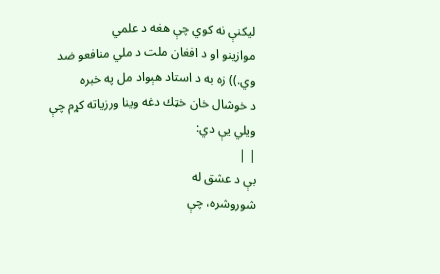ليكنې نه كوي چې هغه د علمي
موازينو او د افغان ملت د ملي منافعو ضد
وي.)) زه به د استاد هېواد مل په خبره
د خوشال خان خټك دغه وينا ورزياته كړم چې
ويلي يې دي:
| |
بې د عشق له
شوروشره، چې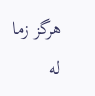هرگز زما له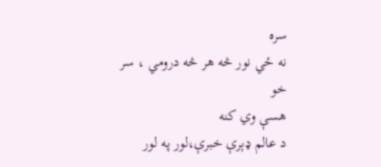سره
نه ځي نور څه هر څه درومي ، سر خو
هسې وي كنه
د عالم ډېرې خبرې،لور په لور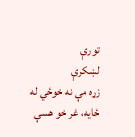تورې
لښكرې
زړه مې نه خوځي له
ځايه، غر خو هسې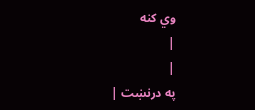وي كنه
|
|
په درنښت |